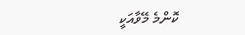ކޮންމެ މޭވާއަކީ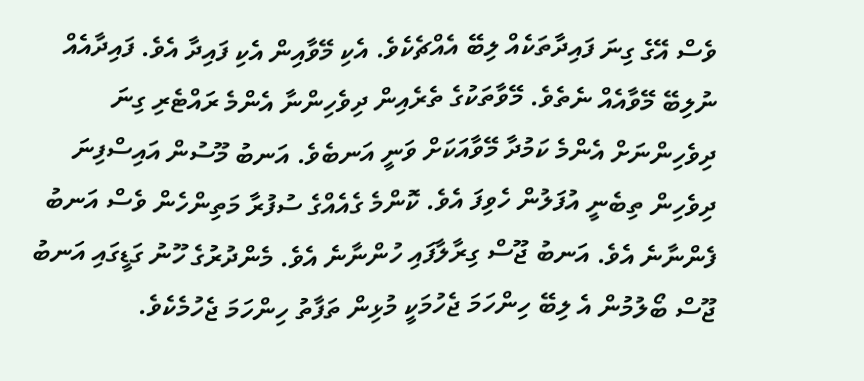ވެސް އޭގެ ގިނަ ފައިދާތަކެއް ލިބޭ އެއްޗެކެވެ. އެކި މޭވާއިން އެކި ފައިދާ އެވެ. ފައިދާއެއް ނުލިބޭ މޭވާއެއް ނެތެވެ. މޭވާތަކުގެ ތެރެއިން ދިވެހިންނާ އެންމެ ރައްޓެރި ގިނަ ދިވެހިންނަށް އެންމެ ކަމުދާ މޭވާއަކަށް ވަނީ އަނބެވެ. އަނބު މޫސުން އައިސްފިނަ ދިވެހިން ތިބެނީ އުފަލުން ހެވިފަ އެވެ. ކޮންމެ ގެއެއްގެ ސުފުރާ މަތިންހެން ވެސް އަނބު ފެންނާނެ އެވެ. އަނބު ޖޫސް ގިރާލާފައި ހުންނާނެ އެވެ. މެންދުރުގެ ހޫނު ގަޑީގައި އަނބު ޖޫސް ބޯލުމުން އެ ލިބޭ ހިންހަމަ ޖެހުމަކީ މުޅިން ތަފާތު ހިންހަމަ ޖެހުމެކެވެ.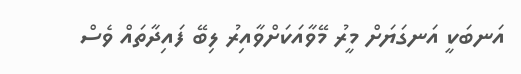އަނބަކީ އަނގަޔަށް މީރު މޭވާއަކަށްވާއިރު ލިބޭ ފައިދާތައް ވެސް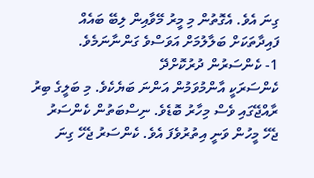ގިނަ އެވެ. އެގޮތުން މި މީރު މޭވާއިން ލިބޭ ބައެއް ފައިދާތަކަށް ބަލާލުމަށް އަވަސްވެ ގަންނާނަމެވެ.
1- ކެންސަރުން ދުރުކޮށްދޭ
ކެންސަރަކީ އާންމުވަމުން އަންނަ ބަޔެކެވެ. މި ބަލީގެ ބިރު ރާއްޖޭގައި ވެސް މިހާރު ބޮޑެވެ. ނިސްބަތުން ކެންސަރު ޖެހޭ މީހުން ވަނީ އިތުރުވެފަ އެވެ. ކެންސަރު ޖެހޭ ގިނަ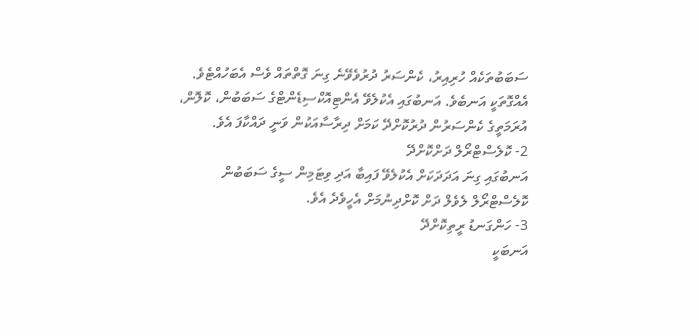ސަބަބުތަކެއް ހުރިއިރު، ކެންސަރު ދުރުވެވޭނެ ގިނަ ގޮތްތައް ވެސް އެބަހުއްޓެވެ. އެއްގޮތަކީ އަނބެވެ. އަނބުގައި އެކުލެވޭ އެންޓިއޮކްސިޑެންޓްގެ ސަބަބުން، ކޮލޮން، އުރަމަތީގެ ކެންސަރުން ދުރުކޮށްދޭ ކަމަށް ދިރާސާއަކުން ވަނީ ދައްކާފަ އެވެ.
2- ކޮލެސްޓްރޯލް ދަށްކޮށްދޭ
އަނބުގައި ގިނަ އަދަދަކަށް އެކުލެވޭ ފައިބާ އަދި ވިޓަމިން ސީގެ ސަބަބުން ކޮލެސްޓްރޯލް ލެވެލް ދަށް ކޮށްދިނުމަށް އެހީވެދެ އެވެ.
3- ހަންގަނޑު ރީތިކޮށްދޭ
އަނބަކީ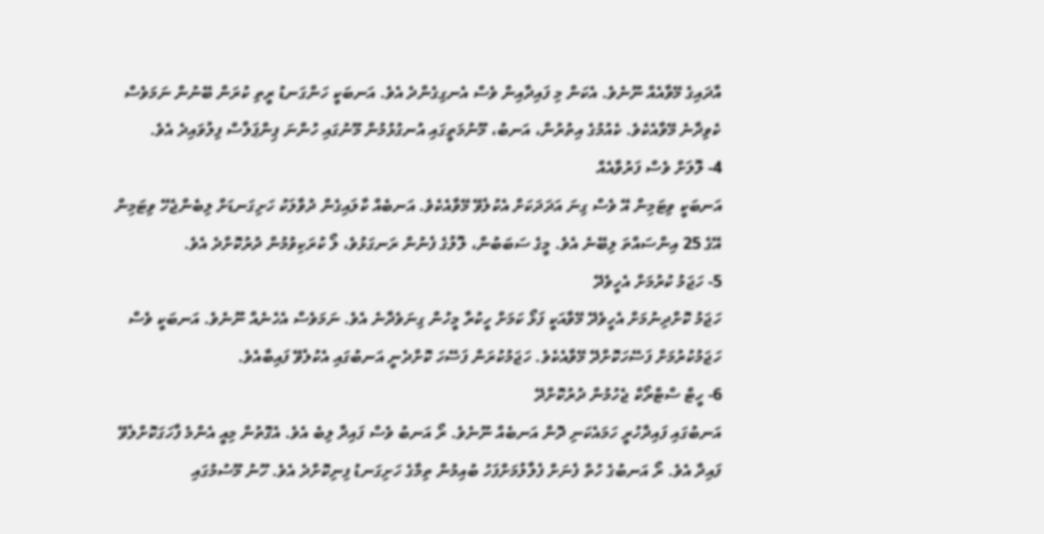އާދައިގެ މޭވާއެއް ނޫނެވެ. އެކަން މި ފައިދާއިން ވެސް އެނގިގެންދެ އެވެ. އަނބަކީ ހަންގަނޑު ރީތި ކުރަން ބޭނުން ނަމަވެސް ކެވިދާނެ މޭވާއެކެވެ. ކެއުމުގެ އިތުރުން، އަނބު، މޫނުމަތީގައި އުނގުޅުމުން މޫނުގައި ހުންނަ ޕިންޕަލްސް ފިލުވައިދެ އެވެ.
4- ލޮލަށް ވެސް ފަރުވާއެއް
އަނބަކީ ވިޓަމިން އޭ ވެސް ގިނަ އަދަދަކަށް އެކުލެވޭ މޭވާއެކެވެ. އަނބެއް ކާލައިގެން ދުވާލަކު ހަށިގަނޑަށް ލިބެންޖެހޭ ވިޓަމިން އޭގެ 25 އިންސައްތަ ލިބޭނެ އެވެ. މީގެ ސަބަބުން، ލޮލުގެ ފެނުން ރަނގަޅުވެ، ލޯ ކުރަކިވުމުން ދުރުކޮށްދެ އެވެ.
5- ހަޖަމު ކުރުމަށް އެހީވެދޭ
ހަޖަމު ކޮށްދިނުމަށް އެހީވެދޭ މޭވާއަކީ ފަޅޯ ކަމަށް ހީކުރާ މީހުން ގިނަވެދާނެ އެވެ. ނަމަވެސް އެހެނެއް ނޫނެވެ. އަނބަކީ ވެސް ހަޖަމުކުރުމަށް ފަސޭހަކޮށްދޭ މޭވާއެކެވެ. ހަޖަމުކުރަން ފަސޭހަ ކޮށްދެނީ އަނބުގައި އެކުލެވޭ ފައިބާއެވެ.
6- ހީޓް ސްޓްރޯކް ޖެހުމުން ދުރުކޮށްދޭ
އަނބުގައި ފައިދާހުރީ ހަމައެކަނި ދޮން އަނބެއް ނޫނެވެ. ރޯ އަނބު ވެސް ފައިދާ ލިބެ އެވެ. އެގޮތުން މިއީ އެންމެ ފާހަގަކޮށްލެވޭ ފައިދާ އެވެ. ރޯ އަނބުގެ ހުތް ފެނަށް ފެލާލުމަށްފަހު ބުއިމުން ތިމާގެ ހަށިގަނޑު ފިނިކޮށްދެ އެވެ. ހޫނު މޫސުމުގައި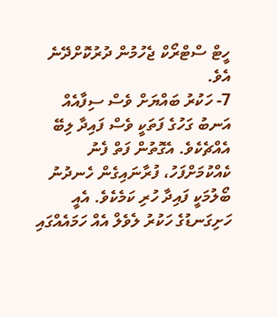ހީޓް ސްޓްރޯކް ޖެހުމުން ދުރުކޮށްދޭނެ އެވެ.
7- ހަކުރު ބައްޔަށް ވެސް ސިފާއެއް
އަނބު ގަހުގެ ފަތަކީ ވެސް ފައިދާ ލިބޭ އެއްޗެކެވެ. އެގޮތުން ފަތް ފެނު ކެއްކުމަށްފަހު، ފުރާނައިގެން ހެނދުނު ބޯލުމަކީ ފައިދާ ހުރި ކަމެކެވެ. އެއީ ހަށިގަނޑުގެ ހަކުރު ލެވެލް އެއް ހަމައެއްގައި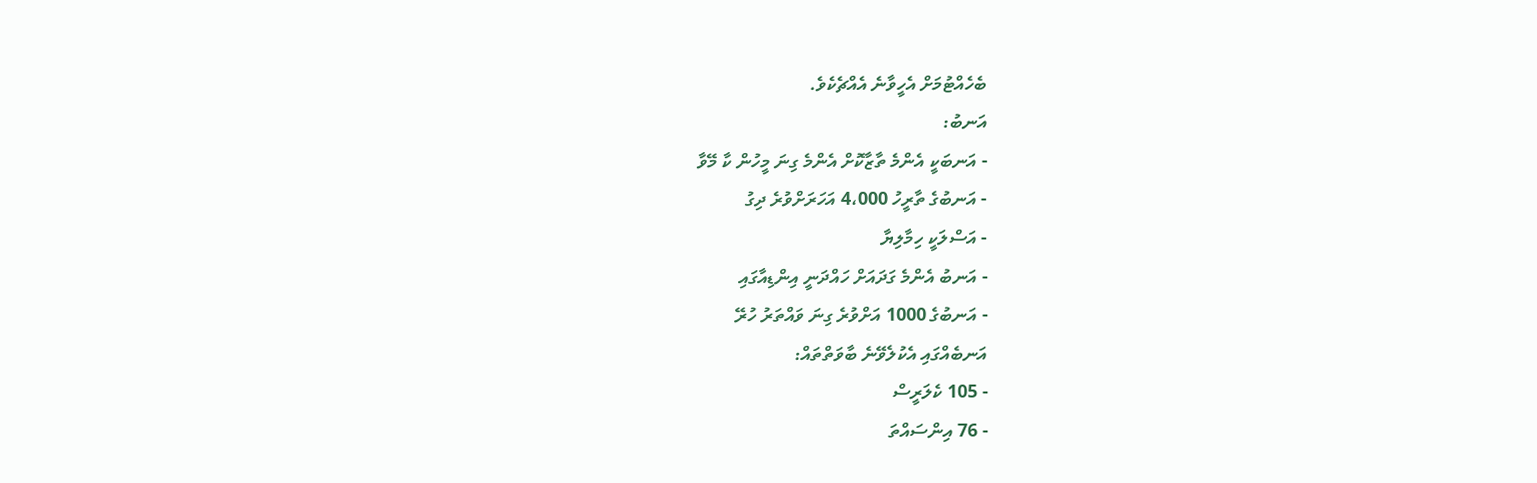ބެހެއްޓުމަށް އެހީވާނެ އެއްޗެކެވެ.
އަނބު:
- އަނބަކީ އެންމެ ތާޒާކޮށް އެންމެ ގިނަ މީހުން ކާ މޭވާ
- އަނބުގެ ތާރީހު 4،000 އަހަރަށްވުރެ ދިގު
- އަސްލަކީ ހިމާލިޔާ
- އަނބު އެންމެ ގަދައަށް ހައްދަނީ އިންޑިއާގައި
- އަނބުގެ 1000 އަށްވުރެ ގިނަ ވައްތަރު ހުރޭ
އަނބެއްގައި އެކުލެވޭނެ ބާވަތްތައް:
- 105 ކެލަރީސް
- 76 އިންސައްތަ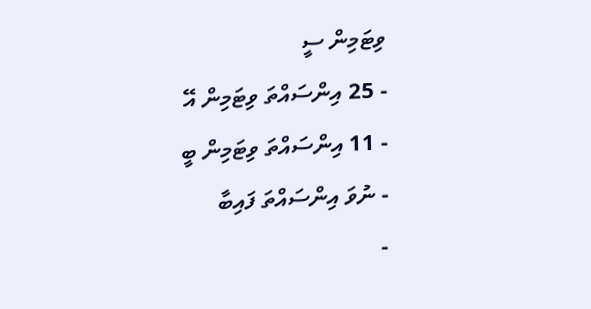ވިޓަމިން ސީ
- 25 އިންސައްތަ ވިޓަމިން އޭ
- 11 އިންސައްތަ ވިޓަމިން ބީ
- ނުވަ އިންސައްތަ ފައިބާ
-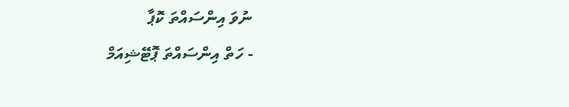ނުވަ އިންސައްތަ ކޮޕާ
- ހަތް އިންސައްތަ ޕޮޓޭޝިއަމް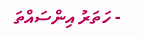- ހަތަރު އިންސައްތަ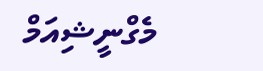މެގްނީޝިއަމް